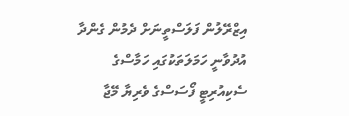އިޒްރޭލުން ފަލަސްތީނަށް ދެމުން ގެންދާ އުދުވާނީ ހަމަލަތަކުގައި ހަމާސްގެ ސެކިއުރިޓީ ފޯސަސްގެ ވެރިޔާ މޭޖާ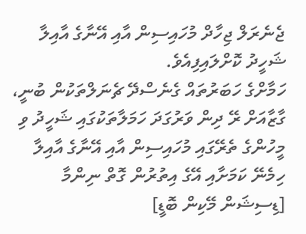ޖެނެރަލް ޖިހާދް މުހައިސިން އާއި އޭނާގެ އާއިލާ ޝަހީދު ކޮށްލައިފިއެވެ.
ހަމާށްގެ ހަބަރުތައް ގެނެސްދޭ ޗެނަލްތަކުން ބުނީ، ގާޒާއަށް ރޭ ދިން ވަރުގަދަ ހަމަލާތަކުގައި ޝަހީދު ވި މީހުންގެ ތެރޭގައި މުހައިސިން އާއި އޭނާގެ އާއިލާ ހިމެނޭ ކަމަށާއި އޭގެ އިތުރުން ގޮތް ނިންމާ [ޑިސިޝަން މޭކިން ބޮޑީ]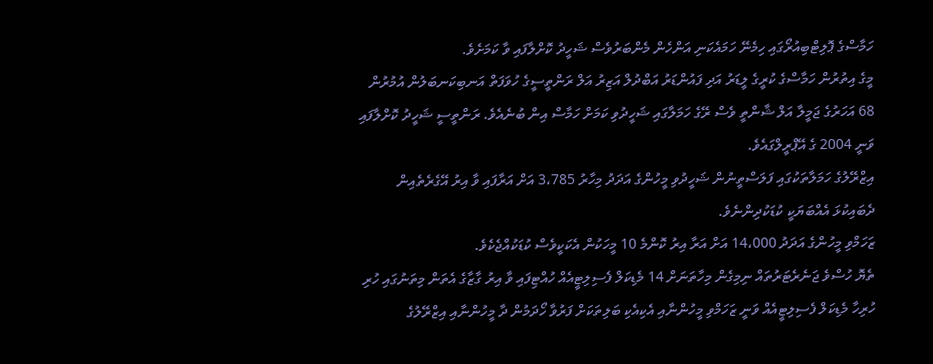ހަމާސްގެ ޕޮލިޓްބިއުރޯގައި ހިމެނޭ ހަމައެކަނި އަންހެން މެންބަރުވެސް ޝަހީދު ކޮށްލާފައި ވާ ކަމަށެވެ.
މީގެ އިތުރުން ހަމާސްގެ ކުރީގެ ލީޑަރު އަދި ފައުންޑަރު އަބްދުލް އަޒިރު އަލް ރަންތީސީގެ ހުވަފަތް އަނބިކަނބަލުން އުމުރުން 68 އަހަރުގެ ޖަމީލާ އަލް ޝާންތީ ވެސް ރޭގެ ހަމަލާގައި ޝަހީދުވި ކަމަށް ހަމާސް އިން ބުނެއެވެ. ރަންތީސީ ޝަހީދު ކޮށްލާފައި ވަނީ 2004 ގެ އޭޕްރީލްގައެވެ.
އިޒްރޭލުގެ ހަމަލާތަކުގައި ފަލަސްތީނުން ޝަހީދުވި މީހުންގެ އަދަދު މިހާރު 3،785 އަށް އަރާފައި ވާ އިރު އޭގެރެތެއިން ދެބައިކުޅަ އެއްބަޔަކީ ކުޑަކުދިންނެވެ.
ޒަހަމްވި މީހުންގެ އަދަދު 14،000 އަށް އަރާ އިރު ކޮންމެ 10 މީހަކުން އެކަކީވެސް ކުޑަކުއްޖެކެވެ.
ތެޔޮ ހުސްވެ ޖަނެރެޓަރުތައް ނިމިގެން މިހާތަނަށް 14 މެޑިކަލް ފެސިލިޓީއެއް ހުއްޓިފައި ވާ އިރު ގާޒާގެ އެތަން މިތަނުގައި ހުރި ހުރިހާ މެޑިކަލް ފެސިލިޓީއެއް ވަނީ ޒަހަމްވި މީހުންނާއި އެކިއެކި ބަލިތަކަށް ފަރުވާ ހޯދަމުން ދާ މީހުންނާއި އިޒްރޭލުގެ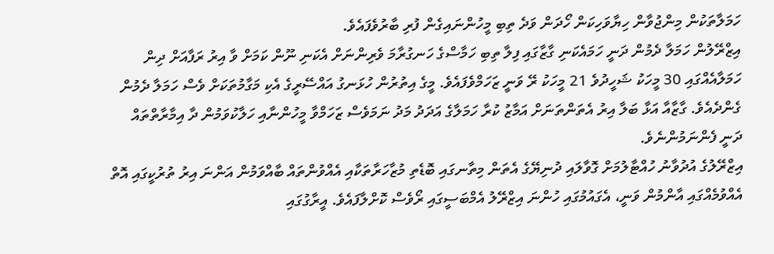ހަމަލާތަކުން މިންޖުވާން ހިޔާވަހިކަން ހޯދަން ވަދެ ތިބި މީހުންނައިގެން ފުރި ބާރުވެފައެވެ.
އިޒްރޭލުން ހަމަލާ ދެމުން ދަނީ ހަމައެކަނި ގާޒާގައި ފިލާ ތިބި ހަމާސްގެ ހަނގުރާމަ ވެރިންނަށް އެކަނި ނޫން ކަމަށް ވާ އިރު ރަފާއަށް ދިން ހަމަލާއެއްގައި 30 މީހަކު ޝަހީދުވެ 21 މީހަކު ރޭ ވަނީ ޒަހަމްވެފައެވެ. މީގެ އިތުރުން ހުޅަނގު އައްސޭރީގެ އެކި މަގާމުތަކަށް ވެސް ހަމަލާ ދެމުން ގެންދެއެވެ. ގާޒާއާ އަޅާ ބަލާ އިރު އެތަންތަނަށް އަމާޒު ކުރާ ހަމަލާގެ އަދަދު މަދު ނަމަވެސް ޒަހަމްވާ މީހުންނާއި ހަލާކުވަމުން ދާ އިމާރާތްތައް ދަނީ ފެންނަމުންނެވެ.
އިޒްރޭލުގެ އުދުވާނު ހުއްޓާލުމަށް ގޮވާލައި ދުނިޔޭގެ އެތަން މިތާނގައި ބޮޑެތި މުޒާހަރާތަކާއި އެއްވުންތައް ބާއްވަމުން އަންނަ އިރު ތުރުކީގައި އޮތް އެއްވުމެއްގައި އާންމުން ވަނީ، އެގައުމުގައި ހުންނަ އިޒްރޭލު އެމްބަސީގައި ރޯވެސް ކޮށްލާފައެވެ. އީރާގުގައި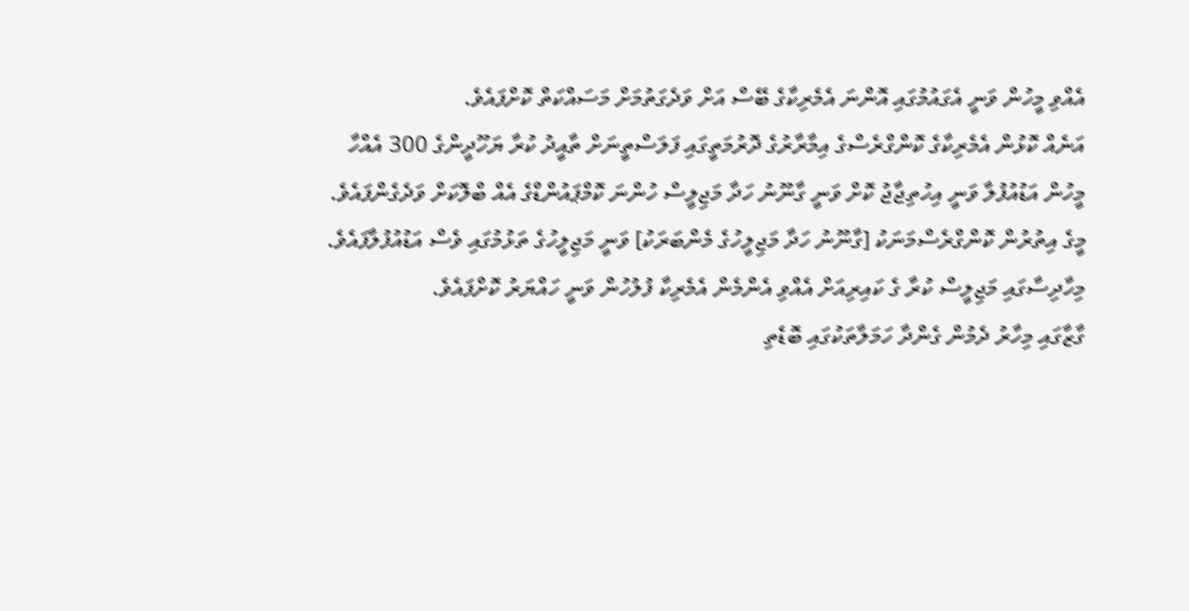އެއްވި މީހުން ވަނީ އެގައުމުގައި އޮންނަ އެމެރިކާގެ ބޭސް އަށް ވަދެގަތުމަށް މަސައްކަތް ކޮށްފައެވެ.
އަނެއް ކޮޅުން އެމެރިކާގެ ކޮންގްރެސްގެ އިމާރާރުގެ ދޮރުމަތީގައި ފަލަސްތީނަށް ތާއީދު ކުރާ ޔަހޫދީންގެ 300 އެއްހާ މީހުން އަޑުއުފުލާ ވަނީ އިހުތިޖާޖު ކޮށް ވަނީ ގާނޫނު ހަދާ މަޖިލީސް ހުންނަ ކޮމްޕައުންޑްގެ އެއް ބްލޮކަށް ވަދެގެންފައެވެ. މީގެ އިތުރުން ކޮންގްރެސްމަނަކު [ގާނޫނު ހަދާ މަޖިލީހުގެ މެންބަރަކު] ވަނީ މަޖިލީހުގެ ތަޅުމުގައި ވެސް އަޑުއުފުލާފައެވެ. މިހާދިސާގައި މަޖިލީސް ކުރާ ގެ ކައިރިއަށް އެއްވި އެންމެން އެމެރިކާ ފުލުހުން ވަނީ ހައްޔަރު ކޮށްފައެވެ.
ގާޒާގައި މިހާރު ދެމުން ގެންދާ ހަމަލާތަކުގައި ބޮޑެތި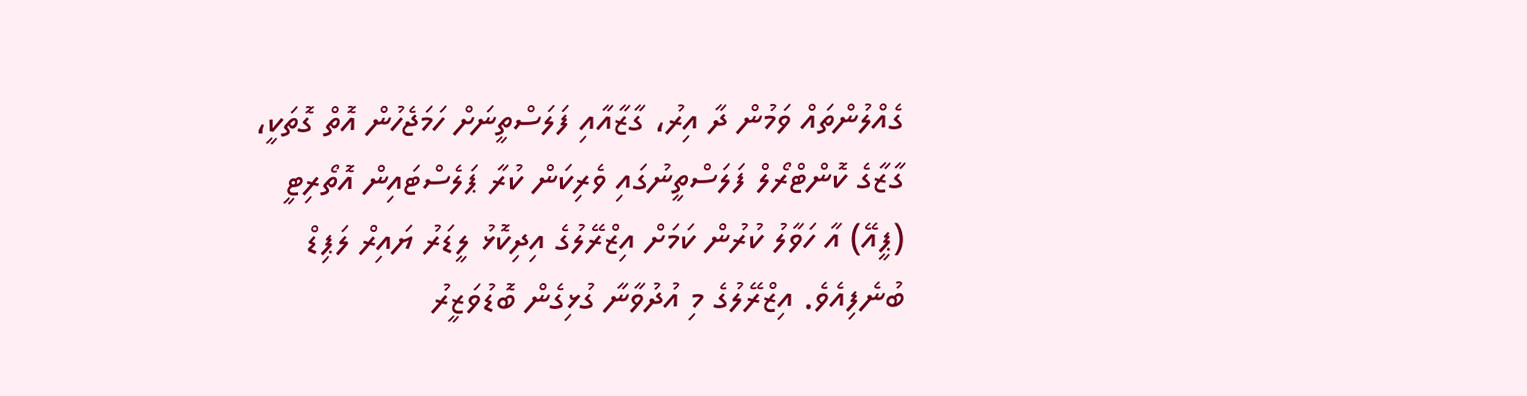ގެއްލުންތައް ވަމުން ދާ އިރު، ގާޒާއާއި ފަލަސްތީނަށް ހަމަޖެހުން އޮތް ގޮތަކީ، ގާޒާގެ ކޮންޓްރޯލް ފަލަސްތީނުގައި ވެރިކަން ކުރާ ޕަލެސްޓައިން އޮތޯރިޓީ (ޕީއޭ) އާ ހަވާލު ކުރުން ކަމަށް އިޒްރޭލުގެ އިދިކޮޅު ލީޑަރު ޔައިރް ލަޕިޑް ބުނެފިއެވެ. އިޒްރޭލުގެ މި އުދުވާނާ ގުޅިގެން ބޮޑުވަޒީރު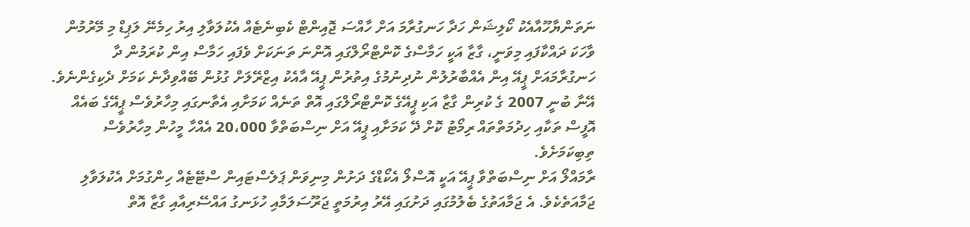ނަތަންޔާހޫއާއެކު ކޯލިޝަން ހަދާ ހަނގުރާމަ އަށް ހާއްސަ ޖޮއިންޓް ކެބިނެޓެއް އެކުލަވާލި އިރު ހިމެނޭ ލަޕިޑް މި މޭރުމުން ވާހަކަ ދައްކާފައި މިވަނީ، ގާޒާ އަކީ ހަމާސްގެ ކޮންޓްރޯލްގައި އޮންނަ ތަނަކަށް ވެފައި ހަމާސް އިން ކުރަމުން ދާ ހަނގުރާމައަށް ޕީއޭ އިން އެއްބާރުލުން ނުދިނުމުގެ އިތުރުން ޕީއޭ އާއެކު އިޒްރޭލަށް ގުޅުން ބޭއްވިދާނެ ކަމަށް ދެކިގެންނެވެ.
އޭނާ ބުނީ 2007 ގެ ކުރިން ގާޒާ އަކި ޕީއޭގެ ކޮންޓްރޯލްގައި އޮތް ތަނެއް ކަމަށާއި އެތާނގައި މިހާރުވެސް ޕީއޭގެ ބައެއް އޮފީސް ތަކާއި ހިދުމަތްތައް ރިމޯޓު ކޮށް ދޭ ކަމަށާއި ޕީއޭ އަށް ނިސްބަތްވާ 20،000 އެއްހާ މީހުން މިހާރުވެސް ތިބިކަމަށެވެ.
ރާމައްލޯ އަށް ނިސްބަތްވާ ޕީއޭ އަކީ އޮސްލޯ އެކޯޑްގެ ދަށުން މިނިވަން ޕަލެސްޓައިން ސްޓޭޓެއް ހިންގުމަށް އެކުލަވާލި ޖަމާއަތެކެވެ. އެ ޖަމާއަތުގެ ބެލުމުގައި ދަށުގައި އޭރު އިރުމަތީ ޖަރޫސަލަމާއި ހުޅަނގު އައްސޭރިއާއި ގާޒާ އޮތް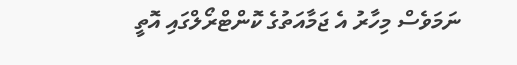ނަމަވެސް މިހާރު އެ ޖަމާއަތުގެ ކޮންޓްރޯލްގައި އޮތީ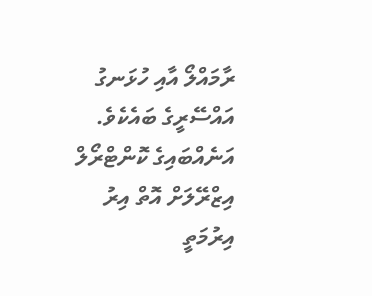ރާމައްލޯ އާއި ހުޅަނގު އައްސޭރީގެ ބައެކެވެ. އަނެއްބައިގެ ކޮންޓްރޯލް އިޒްރޭލަށް އޮތް އިރު އިރުމަތީ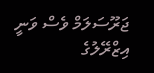ޖަރޫސަލަމް ވެސް ވަނީ އިޒްރޭލުގެ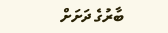ބާރުގެ ދަށަށް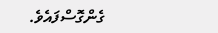ގެންގޮސްފައެވެ.